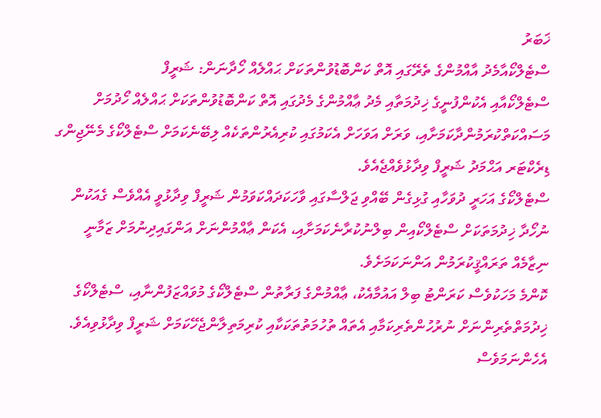ޚަބަރު
ސްޓެލްކޯއާމެދު އާއްމުންގެ ތެރޭގައި އޮތް ކަންބޮޑުވުންތަކަށް ޙައްލެއް ހޯދާނަން: ޝަރީފް
ސްޓެލްކޯއާއި އެކުންފުނީގެ ޚިދުމަތާއި މެދު ޢާއްމުންގެ މެދުގައި އޮތް ކަންބޮޑުވުންތަކަށް ޙައްލެއް ހޯދުމަށް މަސައްކަތްކުރަމުންދާކަމަށާއި، ވަރަށް އަވަހަށް އެކަމުގައި ކުރިއެރުންތަކެއް ލިބޭނެކަމަށް ސްޓެލްކޯގެ މެނޭޖިންގ ޑިރެކްޓަރ އަޙްމަދު ޝަރީފް ވިދާޅުވެއްޖެއެވެ.
ސްޓެލްކޯގެ އަހަރީ ދުވަހާއި ގުޅިގެން ބޭއްވި ޖަލްސާގައި ވާހަކަދައްކަވަމުން ޝަރީފް ވިދާޅުވީ އެއްވެސް ގެއަކުން ނުހޯދާ ޚިދުމަތަކަށް ސްޓެލްކޯއިން ބިލްނުކުރާނެކަމަށާއި، އެކަން ޢާއްމުންނަށް އަންގައިދިނުމަށް ޒަމާނީ ނިޒާމެއް ތަރައްޤީކުރަމުން އަންނަކަމަށެވެ.
ކޮންމެ މަހަކުވެސް ކަރަންޓު ބިލް އައުމާއެކު، ޢާއްމުންގެ ފަރާތުން ސްޓެލްކޯގެ މުވައްޒަފުންނާއި، ސްޓެލްކޯގެ ޚިދުމަތްތެރިންނަށް ނުރުހުންތެރިކަމާއި އެތައް ތުހުމަތުތަކަކާއި ކުރިމަތިލާންޖެހޭކަމަށް ޝަރީފް ވިދާޅުވިއެވެ. އެހެންނަމަވެސް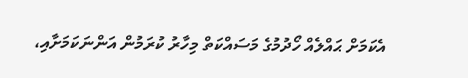އެކަމަށް ޙައްލެއް ހޯދުމުގެ މަސައްކަތް މިހާރު ކުރަމުން އަންނަކަމަށާއި،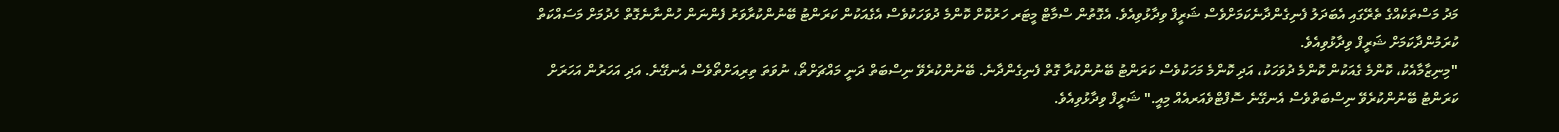މަދު މަސްތަކެއްގެ ތެރޭގައި އެބަދަލު ފެނިގެންދާނެކަމަށްވެސް ޝަރީފް ވިދާޅުވިއެވެ. އެގޮތުން ސްމާޓް މީޓަރ ހަރުކޮށް ކޮންމެ ދުވަހަކުވެސް އެގެއަކުން ކަރަންޓު ބޭނުންކުރާވަރު ފެންނަން ހުންނާނެގޮތް ހެދުމަށް މަސައްކަތް ކުރަމުންދާކަމަށް ޝަރީފް ވިދާޅުވިއެވެ.
"މިނިޒާމާއެކު، ކޮންމެ ގެއަކުން ކޮންމެ ދުވަހަކު، އަދި ކޮންމެ މަހަކުވެސް ކަރަންޓު ބޭނުންކުރާ ގޮތް ފެނިގެންދާނެ. ބޭނުންކުރެވޭ ނިސްބަތް ދަނީ މައްޗަށްތޯ، ނުވަތަ ތިރިއަށްތޯވެސް އެނގޭނެ. އަދި އަހަރުން އަހަރަށް ކަރަންޓު ބޭނުންކުރެވޭ ނިސްބަތްވެސް އެނގޭނެ ސޮފްޓްވެއަރއެއް މިއީ." ޝަރީފް ވިދާޅުވިއެވެ.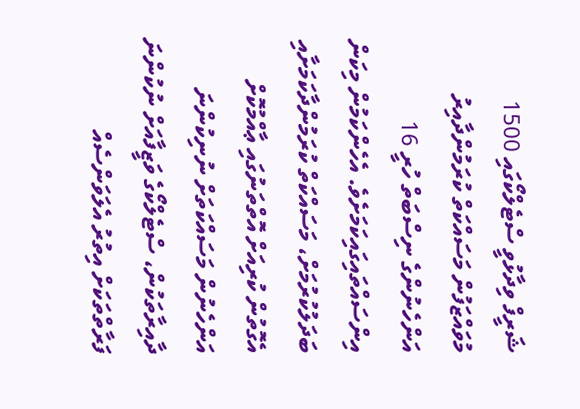ޝަރީފް ވިދާޅުވީ ސްޓެލްކޯގައި 1500 މުވައްޒަފުން މަސައްކަތް ކުރަމުންދާއިރު އަންހެނުންގެ ނިސްބަތް ހުރީ 16 އިންސައްތައިގައިކަމަށެވެ. އެހެންކަމުން މިކަން ބަދަލުކުރުމަށް، މަސައްކަތް ކުރަމުންދާކަމަށާއި އެގޮތުން ކުރިއަށް އޮތްތަނުގައި ޢާއްމުކޮށް އަންހެނުން މަސައްކަތަށް ނުނިކުންނަ ދާއިރާތަކުން، ސްޓެލްކޯގެ ވަޒީފާއަށް ނުކުންނަ ފަރާތްތަކަށް އިތުރު އެލަވަންސެއް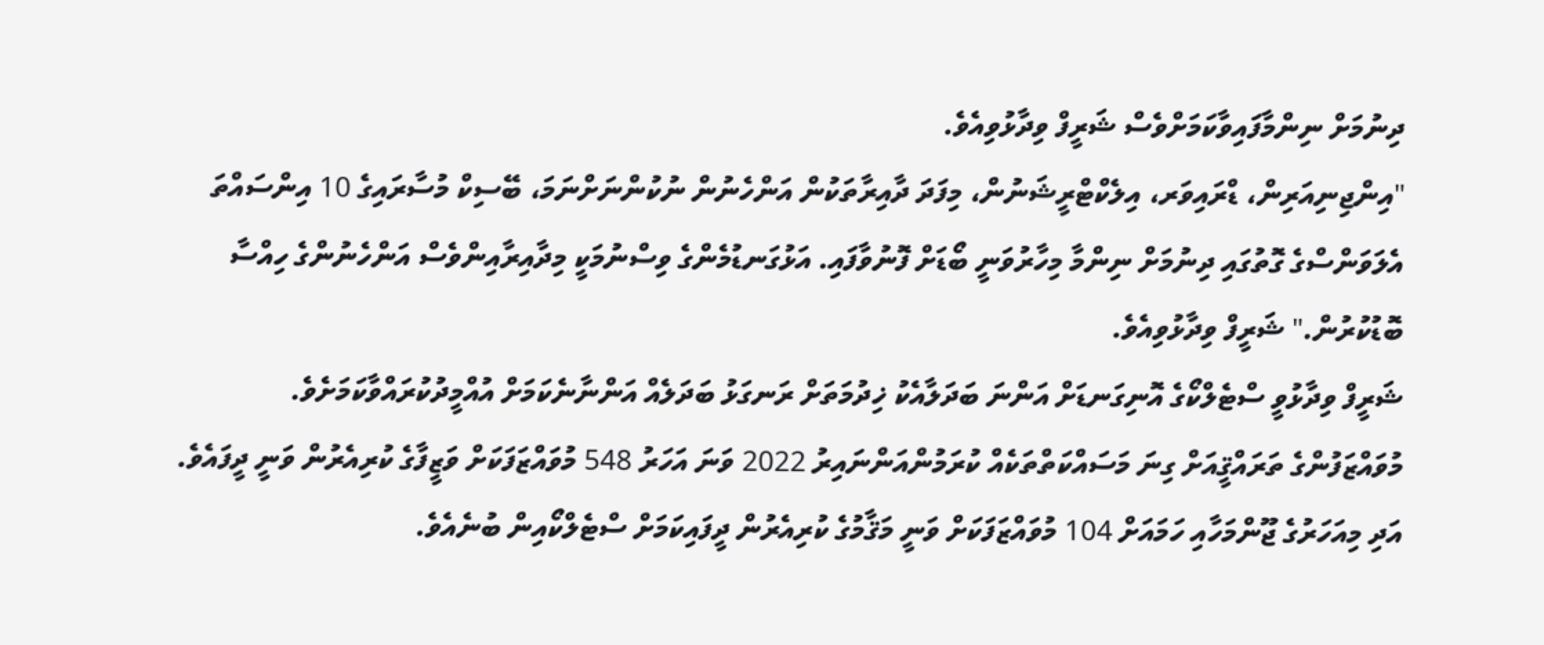ދިނުމަށް ނިންމާފައިވާކަމަށްވެސް ޝަރީފް ވިދާޅުވިއެވެ.
"އިންޖިނިއަރިން، ޑްރައިވަރ، އިލެކްޓްރީޝަނުން، މިފަދަ ދާއިރާތަކުން އަންހެނުން ނުކުންނަށްނަމަ، ބޭސިކް މުސާރައިގެ 10 އިންސައްތަ އެލަވަންސްގެ ގޮތުގައި ދިނުމަށް ނިންމާ މިހާރުވަނީ ބޯޑަށް ފޮނުވާފައި. އަޅުގަނޑުމެންގެ ވިސްނުމަކީ މިދާއިރާއިންވެސް އަންހެނުންގެ ހިއްސާ ބޮޑުކުރުން." ޝަރީފް ވިދާޅުވިއެވެ.
ޝަރީފް ވިދާޅުވީ ސްޓެލްކޯގެ އޮނިގަނޑަށް އަންނަ ބަދަލާއެކު ޚިދުމަތަށް ރަނގަޅު ބަދަލެއް އަންނާނެކަމަށް އުއްމީދުކުރައްވާކަމަށެވެ. މުވައްޒަފުންގެ ތަރައްޤީއަށް ގިނަ މަސައްކަތްތަކެއް ކުރަމުންއަންނައިރު 2022 ވަނަ އަހަރު 548 މުވައްޒަފަކަށް ވަޒީފާގެ ކުރިއެރުން ވަނީ ދީފައެވެ. އަދި މިއަހަރުގެ ޖޫންމަހާއި ހަމައަށް 104 މުވައްޒަފަކަށް ވަނީ މަޤާމުގެ ކުރިއެރުން ދީފައިކަމަށް ސްޓެލްކޯއިން ބުނެއެވެ.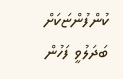ކުންފުންޏަކަށް ބަދަލުވީ ފަހުން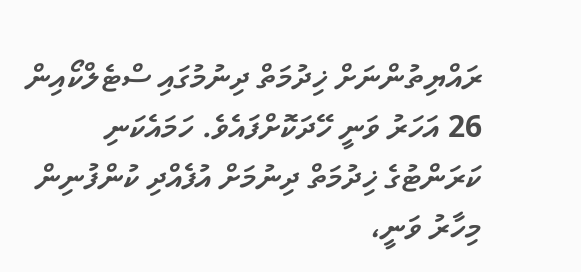ރައްޔިތުންނަށް ޚިދުމަތް ދިނުމުގައި ސްޓެލްކޯއިން 26 އަހަރު ވަނީ ހޭދަކޮށްފައެވެ. ހަމައެކަނި ކަރަންޓުގެ ޚިދުމަތް ދިނުމަށް އުފެއްދި ކުންފުނިން މިހާރު ވަނީ،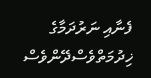ފެނާއި ނަރުދަމާގެ ޚިދުމަތްވެސްދޭންވެސް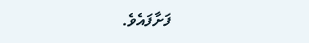ފަށާފައެވެ.